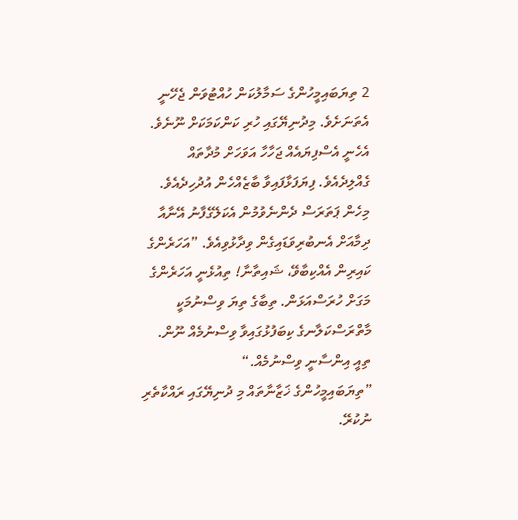2 ތިޔަބައިމީހުންގެ ސަމާލުކަން ހުއްޓުވަން ޖެހޭނީ އެތަނަށެވެ. މިދުނިޔޭގައި ހުރި ކަންކަމަކަށް ނޫނެވެ.
އެހެނީ އެސްފިޔައެއް ޖަހާހާ އަވަހަށް މުދާތައް ގެއްލިދެއެވެ. ފިޔަފަޅާފައިވާ ބާޒެއްހެން އުދުހިދެއެވެ.
މިހެން ޕަތަރަސް ދެންނެވުމުން އެކަލޭގެފާނު އޭނާއާ ދިމާއަށް އެނބުރިވަޑައިގެން ވިދާޅުވިއެވެ. ”އަހަރެންގެ ކައިރިން އެއްކިބާވޭ، ޝައިތާނާ! ތިއުޅެނީ އަހަރެންގެ މަގަށް ހުރަސްއަޅަން. ތިބާގެ ތިޔަ ވިސްނުމަކީ މާތްރަސްކަލާނގެ ކިބަފުޅުގައިވާ ވިސްނުމެއް ނޫން. ތިއީ އިންސާނީ ވިސްނުމެއް.“
”ތިޔަބައިމީހުންގެ ޚަޒާނާތައް މި ދުނިޔޭގައި ރައްކާތެރި ނުކުރޭ.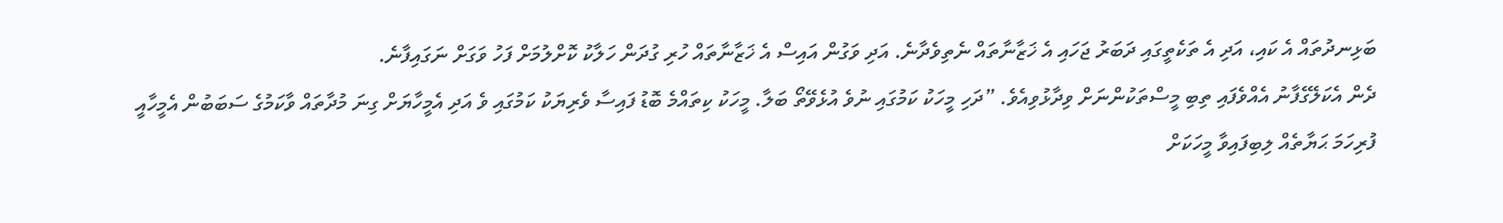ބަޅިނދުތައް އެ ކައި، އަދި އެ ތަކެތީގައި ދަބަރު ޖަހައި އެ ޚަޒާނާތައް ނެތިވެދާނެ. އަދި ވަގުން އައިސް އެ ޚަޒާނާތައް ހުރި ގުދަން ހަލާކު ކޮށްލުމަށް ފަހު ވަގަށް ނަގައިފާނެ.
ދެން އެކަލޭގެފާނު އެއްވެފައި ތިބި މީސްތަކުންނަށް ވިދާޅުވިއެވެ. ”ދަހި މީހަކު ކަމުގައި ނުވެ އުޅެވޭތޯ ބަލާ. މީހަކު ކިތައްމެ ބޮޑު ފައިސާ ވެރިޔަކު ކަމުގައި ވެ އަދި އެމީހާޔަށް ގިނަ މުދާތައް ވާކަމުގެ ސަބަބުން އެމީހާއީ ފުރިހަމަ ޙަޔާތެއް ލިބިފައިވާ މީހަކަށް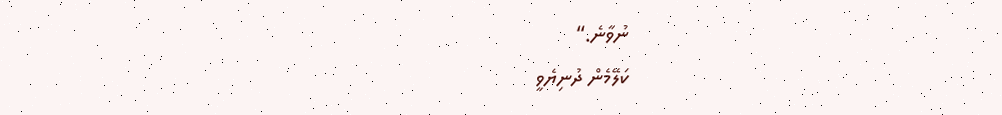ނުވާނެ.“
ކަލޭމެން ދުނިޔެވީ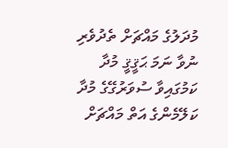މުދަލުގެ މައްޗަށް ތެދުވެރި ނުވާ ނަމަ ޙަޤީޤީ މުދާ ކަމުގައިވާ ސުވަރުގޭގެ މުދާ ކަލޭމެންގެ އަތް މައްޗަށް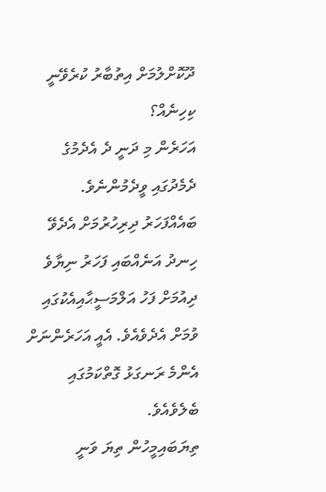ދޫކޮށްލުމަށް އިތުބާރު ކުރެވޭނީ ކިހިނެއް؟
އަހަރެން މި ދަނީ ދެ އެދެމުގެ ދެމެދުގައި ވީދެމުންނެވެ. ބައެއްފަހަރު ދިރިހުރުމަށް އެދެވޭ ހިނދު އަނެއްބައި ފަހަރު ނިޔާވެ ދިއުމަށް ފަހު އަލްމަސީޙާއިއެކުގައި ވުމަށް އެދެވެއެވެ. އެއީ އަހަރެންނަށް އެންމެ ރަނގަޅު ގޮތްކަމުގައި ބެލެވެއެވެ.
ތިޔަބައިމީހުން ތިޔަ ވަނީ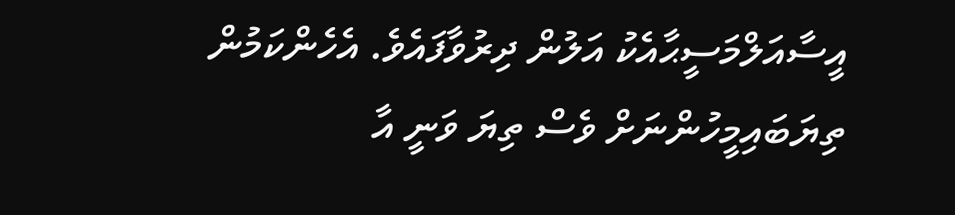އީސާއަލްމަސީޙާއެކު އަލުން ދިރުވާފައެވެ. އެހެންކަމުން ތިޔަބައިމީހުންނަށް ވެސް ތިޔަ ވަނީ އާ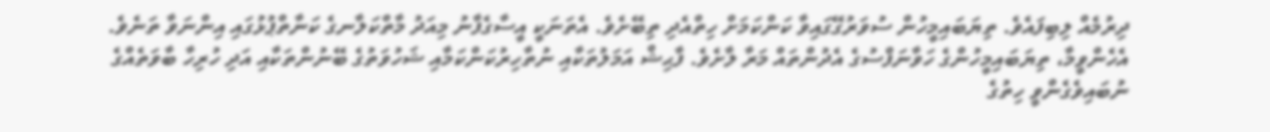ދިރުމެއް ލިބިފައެވެ. ތިޔަބައިމީހުން ސުވަރުގޭގައިވާ ކަންކަމަށް ހިތްއެދި ތިބޭށެވެ. އެތަނަކީ އީސާގެފާނު މިއަދު މާތްކަލާނގެ ކަނާތްޕުޅުގައި އިންނަވާ ތަނެވެ.
އެހެންވީމާ، ތިޔަބައިމީހުންގެ ހަވާނަފްސުގެ އެދުންތައް މަރާ ލާށެވެ. ފާޙިޝް އަމަލުތަކާއި ނުތާހިރުކަންކަމާއި ޝަހުވަތުގެ ބޭނުންތަކާއި އަދި ހުރިހާ ބާވަތެއްގެ ނުބައިވެގެންވީ ހިތުގެ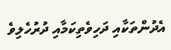އެދުންތަކާއި ދަހިވެތިކަމާއި ދުރުހެލިވެ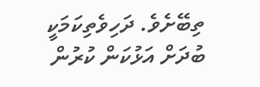ތިބޭށެވެ. ދަހިވެތިކަމަކީ ބުދަށް އަޅުކަން ކުރުން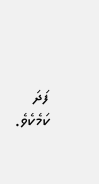ފަދަ ކަމެކެވެ.